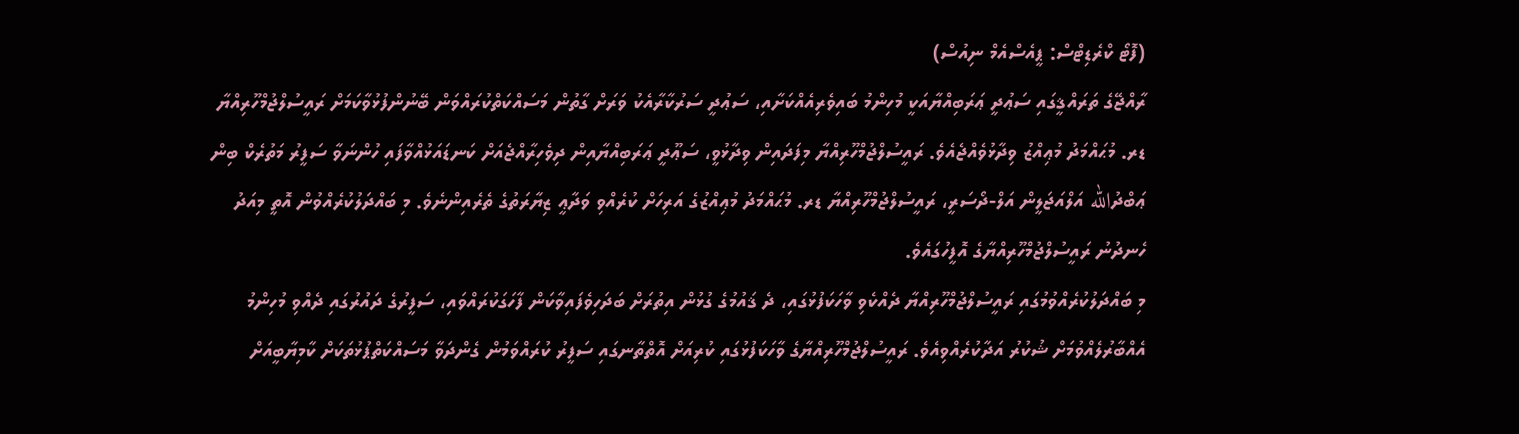(ފޮޓޯ ކްރެޑިޓްސް: ޕީއެސްއެމް ނިއުސް)
ރާއްޖޭގެ ތަރައްޤީގައި ސަޢުދީ ޢަރަބިއްޔާއަކީ މުހިންމު ބައިވެރިއެއްކަށާއި، ސަޢުދީ ސަރުކާރާއެކު ވަރަށް ގާތުން މަސައްކަތްކުރައްވަން ބޭނުންފުޅުވާކަމަށް ރައީސުލްޖުމްހޫރިއްޔާ ޑރ. މުޙައްމަދު މުޢިއްޒު ވިދާޅުވެއްޖެއެވެ. ރައީސުލްޖުމްހޫރިއްޔާ މިފަދައިން ވިދާޅުވީ، ސަޢޫދީ ޢަރަބިއްޔާއިން ދިވެހިރާއްޖެއަށް ކަނޑައަޅުއްވާފައި ހުންނަވާ ސަފީރު މަތުރެކް ބިން ޢަބްދުالله އަލްއަޖަލީން އަލް-ދޯސަރީ، ރައީސުލްޖުމްހޫރިއްޔާ ޑރ. މުޙައްމަދު މުޢިއްޒުގެ އަރިހަށް ކުރެއްވި ވަދާޢީ ޒިޔާރަތުގެ ތެރެއިންނެވެ. މި ބައްދަލުކުރެއްވުން އޮތީ މިއަދު ހެނދުނު ރައީސުލްޖުމްހޫރިއްޔާގެ އޮފީހުގައެވެ.
މި ބައްދަލުކުރެއްވުމުގައި ރައީސުލްޖުމްހޫރިއްޔާ ދެއްކެވި ވާހަކަފުޅުގައި، ދެ ޤައުމުގެ ގުޅުން އިތުރަށް ބަދަހިވެފައިވާކަން ފާހަގަކުރައްވައި، ސަފީރުގެ ދައުރުގައި ދެއްވި މުހިންމު އެއްބާރުލެއްވުމަށް ޝުކުރު އަދާކުރެއްވިއެވެ. ރައީސުލްޖުމްހޫރިއްޔާގެ ވާހަކަފުޅުގައި ކުރިއަށް އޮތްތާނގައި ސަފީރު ކުރައްވަމުން ގެންދަވާ މަސައްކަތްޕުޅުތަކަށް ކާމިޔާބީއަށް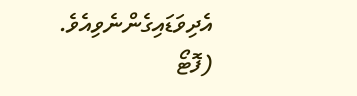އެދިވަޑައިގެންނެވިއެވެ.
(ފޮޓޯ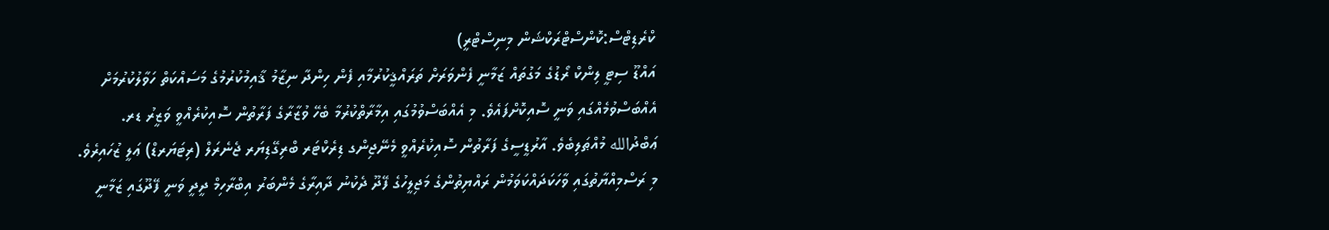ކްރެޑިޓްސް:ކޮންސްޓްރަކްޝަން މިނިސްޓްރީ)
އައްޑޫ ސިޓީ ލިންކް ރޯޑުގެ މަގުތައް ޒަމާނީ ފެންވަރަށް ތަރައްޤީކުރުމާއި ފެން ހިންދާ ނިޒާމު ޤާއިމުކުރުމުގެ މަސައްކަތް ހަވާލުކުރުމަށް އެއްބަސްވުމެއްގައި ވަނީ ސޮއިކޮށްފައެވެ. މި އެއްބަސްވުމުގައި އިމާރާތްކުރުމާ ބެހޭ ވުޒާރާގެ ފަރާތުން ސޮއިކުރެއްވީ ވަޒީރު ޑރ. ޢަބްދުالله މުއްޠަލިބެވެ. އާރުޑީސީގެ ފަރާތުން ސޮއިކުރެއްވީ މެނޭޖިންގ ޑިރެކްޓަރ ބްރިގޭޑިޔަރ ޖެނެރަލް (ރިޓަޔަރޑް) ޢަލީ ޒުހައިރެވެ. މި ރަސްމިއްޔާތުގައި ވާހަކަދައްކަވަމުން ރައްޔިތުންގެ މަޖިލީހުގެ ފޭދޫ ދެކުނު ދާއިރާގެ މެންބަރު އިބްރާހިމް ދީދީ ވަނީ ފޭދޫގައި ޒަމާނީ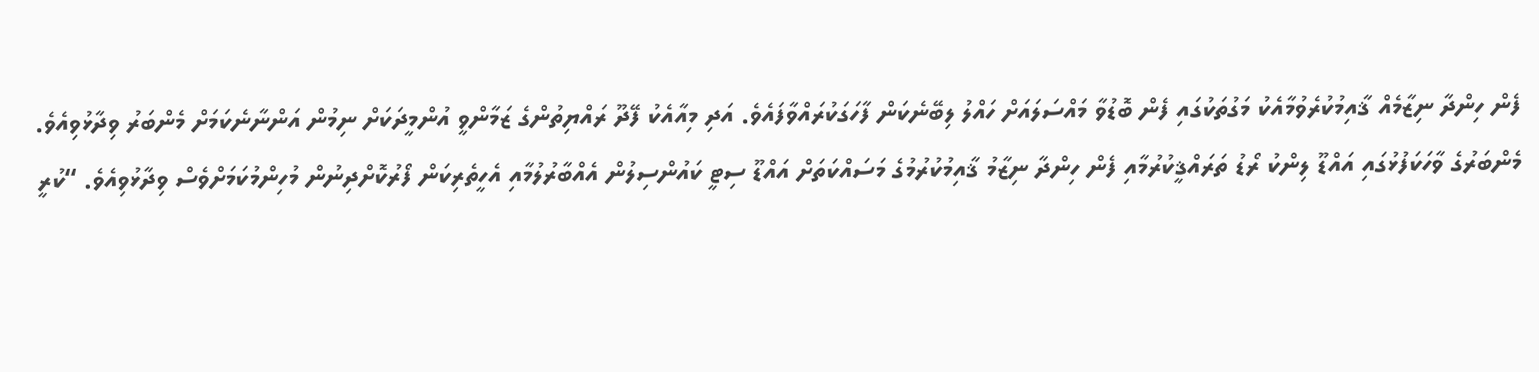ފެން ހިންދާ ނިޒާމެއް ޤާއިމުކުރެވުމާއެކު މަގުތަކުގައި ފެން ބޮޑުވާ މައްސަލައަށް ހައްލު ލިބޭނެކަން ފާހަގަކުރައްވާފައެވެ. އަދި މިއާއެކު ފޭދޫ ރައްޔިތުންގެ ޒަމާންވީ އުންމީދަކަށް ނިމުން އަންނާނެކަމަށް މެންބަރު ވިދާޅުވިއެވެ.
މެންބަރުގެ ވާހަކަފުޅުގައި އައްޑޫ ލިންކު ރޯޑު ތަރައްޤީކުރުމާއި ފެން ހިންދާ ނިޒާމު ޤާއިމުކުރުމުގެ މަސައްކަތަށް އައްޑޫ ސިޓީ ކައުންސިލުން އެއްބާރުލުމާއި އެހީތެރިކަން ފޯރުކޮށްދިނުން މުހިންމުކަމަށްވެސް ވިދާޅުވިއެވެ. “ކުރީ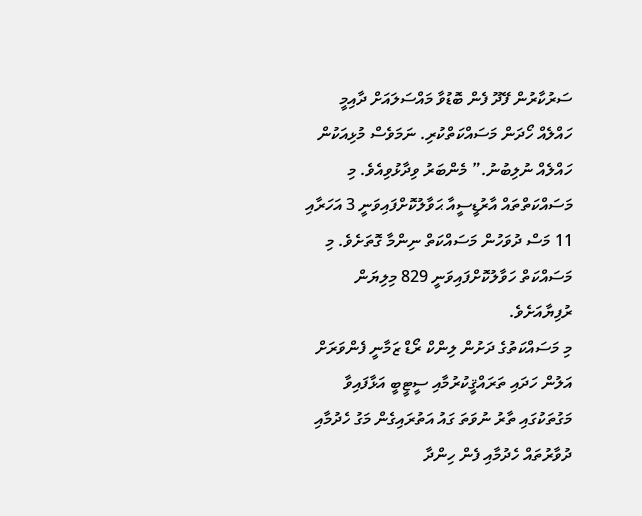ސަރުކާރުން ފޭދޫ ފެން ބޮޑުވާ މައްސަލައަށް ދާއިމީ ހައްލެއް ހޯދަން މަސައްކަތްކުރި. ނަމަވެސް މުޅިއަކުން ހައްލެއް ނުލިބުނު.” މެންބަރު ވިދާޅުވިއެވެ. މި މަސައްކަތްތައް އާރުޑީސީއާ ޙަވާލުކޮށްފައިވަނީ 3 އަހަރާއި 11 މަސް ދުވަހުން މަސައްކަތް ނިންމާ ގޮތަށެވެ. މި މަސައްކަތް ހަވާލުކޮށްފައިވަނީ 829 މިލިޔަން ރުފިޔާއަށެވެ.
މި މަސައްކަތުގެ ދަށުން ލިންކް ރޯޑް ޒަމާނީ ފެންވަރަށް އަލުން ހަދައި ތަރައްޤީކުރުމާއި ސީޓީބީ އަޅާފައިވާ މަގުތަކުގައި ތާރު ނުވަތަ ގައު އަތުރައިގެން މަގު ހެދުމާއި ދުވާރުތައް ހެދުމާއި ފެން ހިންދާ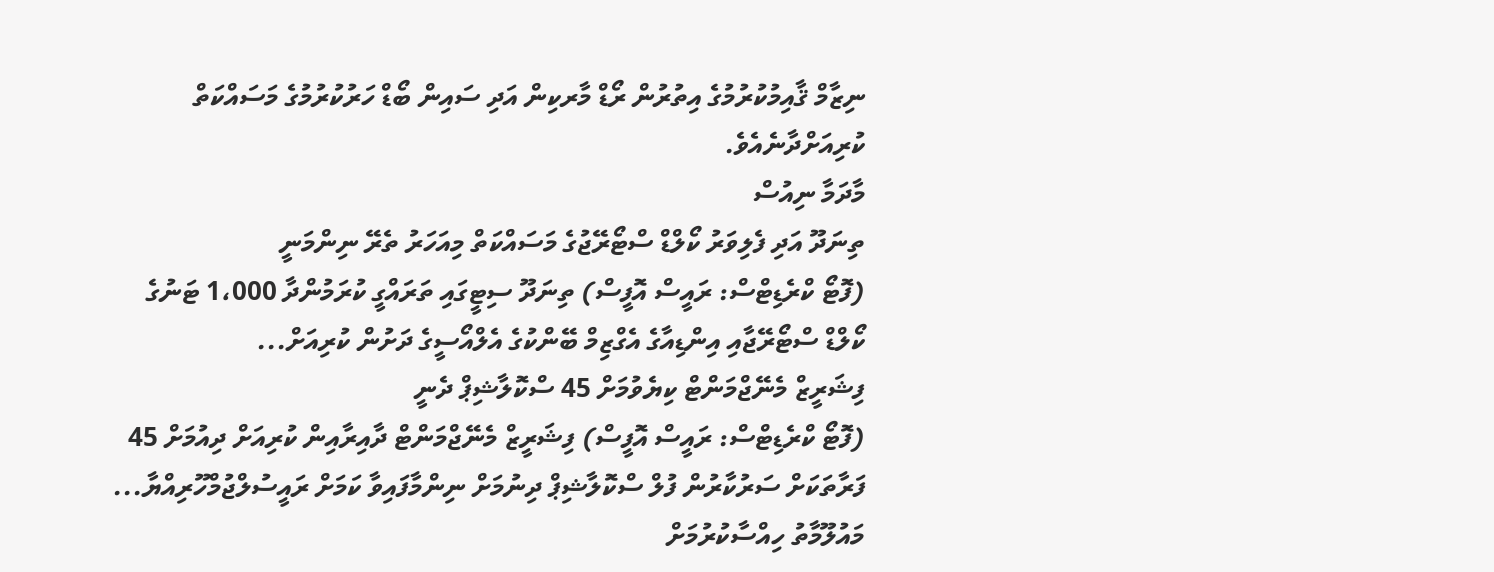ނިޒާމް ޤާއިމުކުރުމުގެ އިތުރުން ރޯޑް މާރކިން އަދި ސައިން ބޯޑް ހަރުކުރުމުގެ މަސައްކަތް ކުރިއަށްދާނެއެވެ.
މާދަމާ ނިއުސް
ތިނަދޫ އަދި ފެލިވަރު ކޯލްޑް ސްޓޯރޭޖުގެ މަސައްކަތް މިއަހަރު ތެރޭ ނިންމަނީ
(ފޮޓޯ ކްރެޑިޓްސް: ރައީސް އޮފީސް) ތިނަދޫ ސިޓީގައި ތަރައްގީ ކުރަމުންދާ 1،000 ޓަނުގެ ކޯލްޑް ސްޓޯރޭޖާއި އިންޑިއާގެ އެގްޒިމް ބޭންކުގެ އެލްއޯސީގެ ދަށުން ކުރިއަށް...
ފިޝަރީޒް މެނޭޖްމަންޓް ކިޔެވުމަށް 45 ސްކޮލާޝިޕް ދެނީ
(ފޮޓޯ ކްރެޑިޓްސް: ރައީސް އޮފީސް) ފިޝަރީޒް މެނޭޖްމަންޓް ދާއިރާއިން ކުރިއަށް ދިއުމަށް 45 ފަރާތަކަށް ސަރުކާރުން ފުލް ސްކޮލާޝިޕް ދިނުމަށް ނިންމާފައިވާ ކަމަށް ރައީސުލްޖުމްހޫރިއްޔާ...
މައުލޫމާތު ހިއްސާކުރުމަށް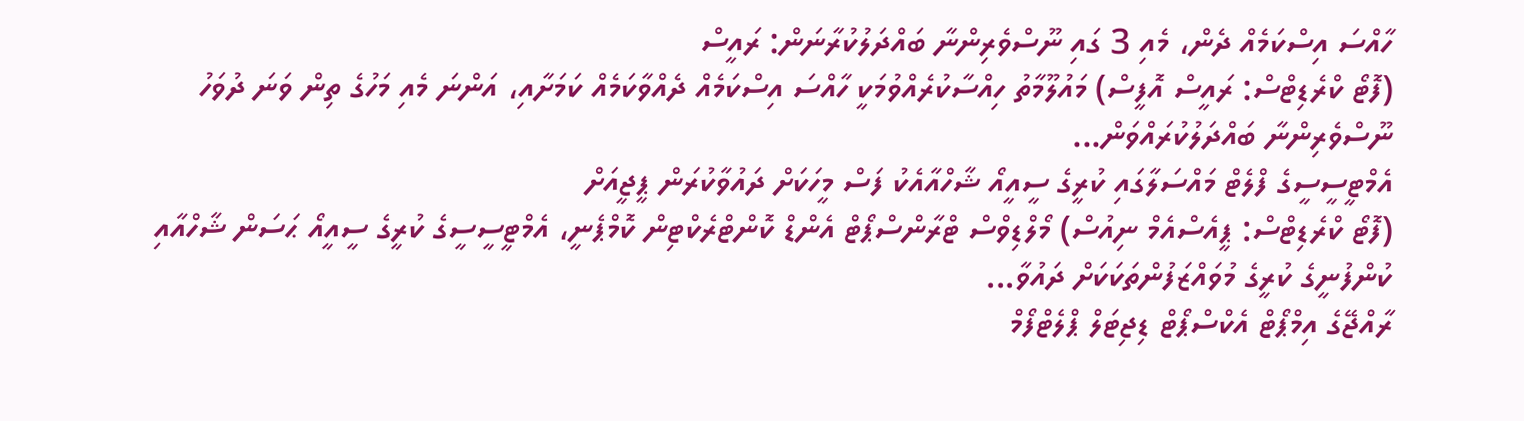ހާއްސަ އިސްކަމެއް ދެން، މެއި 3 ގައި ނޫސްވެރިންނާ ބައްދަލުކުރާނަން: ރައީސް
(ފޮޓޯ ކްރެޑިޓްސް: ރައީސް އޮފީސް) މައުލޫމާތު ހިއްސާކުރެއްވުމަކީ ހާއްސަ އިސްކަމެއް ދެއްވާކަމެއް ކަމަށާއި، އަންނަ މެއި މަހުގެ ތިން ވަނަ ދުވަހު ނޫސްވެރިންނާ ބައްދަލުކުރައްވަން...
އެމްޓީސީސީގެ ފްލެޓް މައްސަލާގައި ކުރީގެ ސީއީއޯ ޝާހްއާއެކު ފަސް މީހަކަށް ދައުވާކުރަން ޕީޖީއަށް
(ފޮޓޯ ކްރެޑިޓްސް: ޕީއެސްއެމް ނިއުސް) މޯލްޑިވްސް ޓްރާންސްޕޯޓް އެންޑް ކޮންޓްރެކްޓިން ކޮމްޕެނީ، އެމްޓީސީސީގެ ކުރީގެ ސީއީއޯ ޙަސަން ޝާހްއާއި ކުންފުނީގެ ކުރީގެ މުވައްޒަފުންތަކަކަށް ދައުވާ...
ރާއްޖޭގެ އިމްޕޯޓް އެކްސްޕޯޓް ޑިޖިޓަލް ޕްލެޓްފޯމް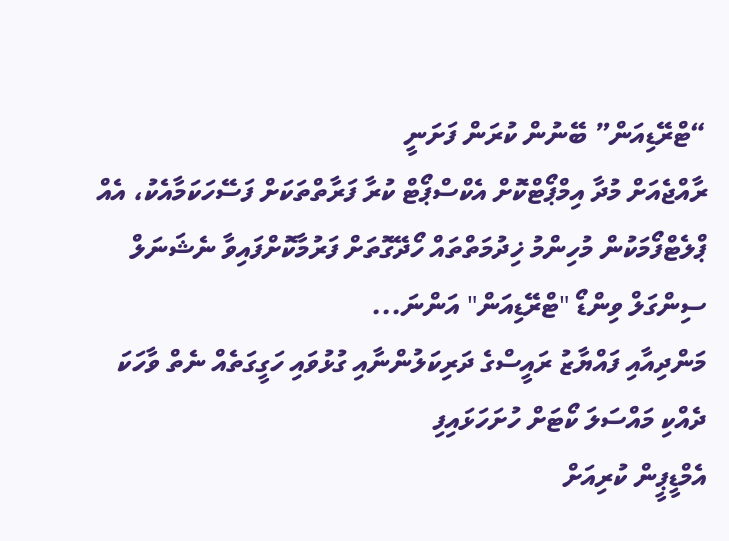“ޓްރޭޑިއަން” ބޭނުން ކުރަން ފަށަނީ
ރާއްޖެއަށް މުދާ އިމްޕޯޓްކޮށް އެކްސްޕޯޓް ކުރާ ފަރާތްތަކަށް ފަސޭހަކަމާއެކު، އެއް ޕްލެޓްފޯމަކުން މުހިންމު ޚިދުމަތްތައް ހޯދޭގޮތަށް ފަރުމާކޮށްފައިވާ ނެޝަނަލް ސިންގަލް ވިންޑޯ "ޓްރޭޑިއަން" އަންނަ...
މަންދިއާއި ފައްޔާޒު ރައީސްގެ ދަރިކަލުންނާއި ގުޅުވައި ހަގީގަތެއް ނެތް ވާހަކަ ދެއްކި މައްސަލަ ކޯޓަށް ހުށަހަޅައިފި
އެމްޑީޕީން ކުރިއަށް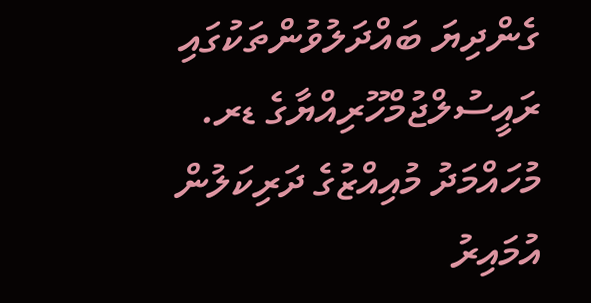ގެންދިޔަ ބައްދަލުވުންތަކުގައި ރައީސުލްޖުމްހޫރިއްޔާގެ ޑރ. މުހައްމަދު މުއިއްޒުގެ ދަރިކަލުން އުމައިރު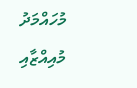މުހައްމަދު މުއިއްޒާއި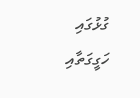ގުޅުގައި ހަގީގަތާއި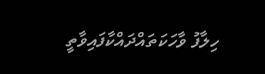ހިލާފު ވާހަކަތައްދައްކާފައިވާތީ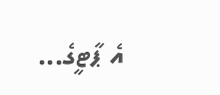އެ ޕާޓީގެ...